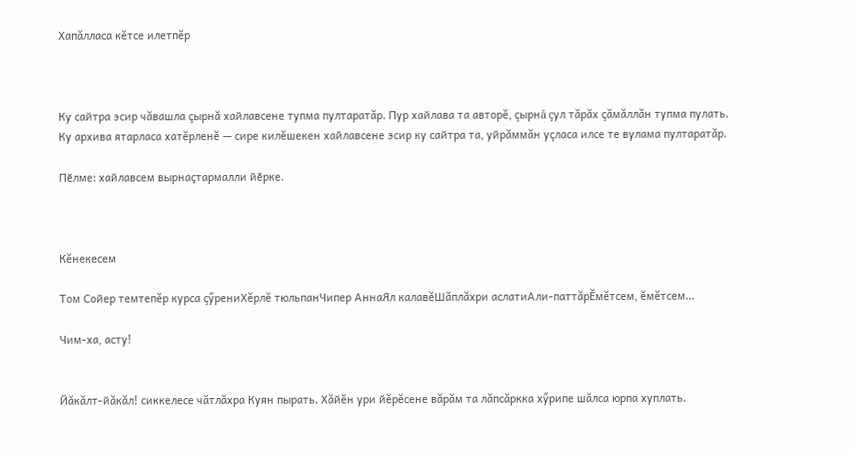Хапăлласа кĕтсе илетпĕр



Ку сайтра эсир чăвашла çырнă хайлавсене тупма пултаратăр. Пур хайлава та авторĕ, çырнă çул тăрăх çăмăллăн тупма пулать. Ку архива ятарласа хатĕрленĕ — сире килĕшекен хайлавсене эсир ку сайтра та, уйрăммăн уçласа илсе те вулама пултаратăр.

Пӗлме: хайлавсем вырнаҫтармалли йӗрке.



Кĕнекесем

Том Сойер темтепĕр курса çӳрениХĕрлĕ тюльпанЧипер АннаЯл калавĕШăплăхри аслатиАли-паттăрĔмĕтсем, ĕмĕтсем...

Чим-ха, асту!


Йăкăлт-йăкăл! сиккелесе чăтлăхра Куян пырать. Хăйĕн ури йĕрĕсене вăрăм та лăпсăркка хӳрипе шăлса юрпа хуплать.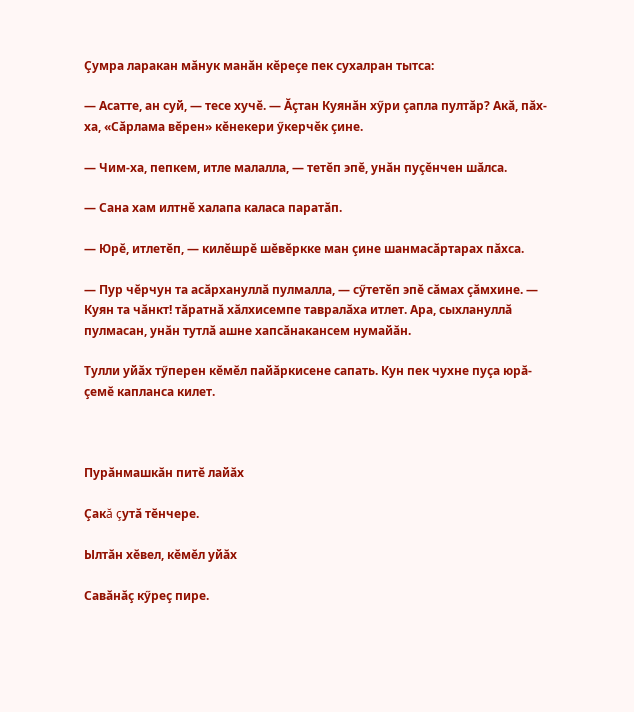Çумра ларакан мăнук манăн кĕреçе пек сухалран тытса:

— Асатте, ан суй, — тесе хучĕ. — Ăçтан Куянăн хӳри çапла пултăр? Акă, пăх-ха, «Сăрлама вĕрен» кĕнекери ӳкерчĕк çине.

— Чим-ха, пепкем, итле малалла, — тетĕп эпĕ, унăн пуçĕнчен шăлса.

— Сана хам илтнĕ халапа каласа паратăп.

— Юрĕ, итлетĕп, — килĕшрĕ шĕвĕркке ман çине шанмасăртарах пăхса.

— Пур чĕрчун та асăрхануллă пулмалла, — сӳтетĕп эпĕ сăмах çăмхине. — Куян та чăнкт! тăратнă хăлхисемпе тавралăха итлет. Ара, сыхлануллă пулмасан, унăн тутлă ашне хапсăнакансем нумайăн.

Тулли уйăх тӳперен кĕмĕл пайăркисене сапать. Кун пек чухне пуçа юрă-çемĕ капланса килет.



Пурăнмашкăн питĕ лайăх

Çакă çутă тĕнчере.

Ылтăн хĕвел, кĕмĕл уйăх

Савăнăç кӳреç пире.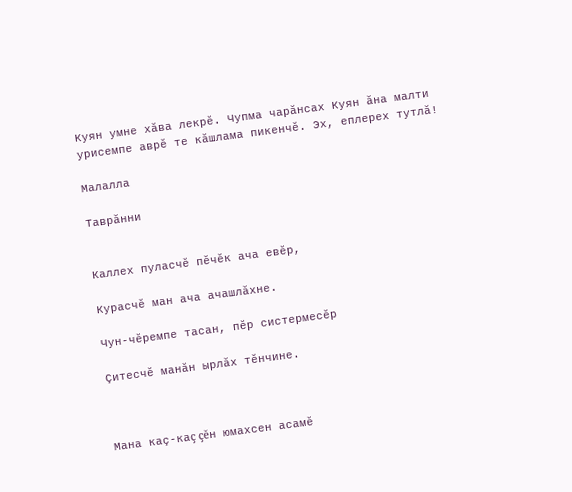Куян умне хăва лекрĕ. Чупма чарăнсах Куян ăна малти урисемпе аврĕ те кăшлама пикенчĕ. Эх, еплерех тутлă!

Малалла

Таврăнни


Каллех пуласчĕ пĕчĕк ача евĕр,

Курасчĕ ман ача ачашлăхне.

Чун-чĕремпе тасан, пĕр систермесĕр

Çитесчĕ манăн ырлăх тĕнчине.



Мана каç-каç çĕн юмахсен асамĕ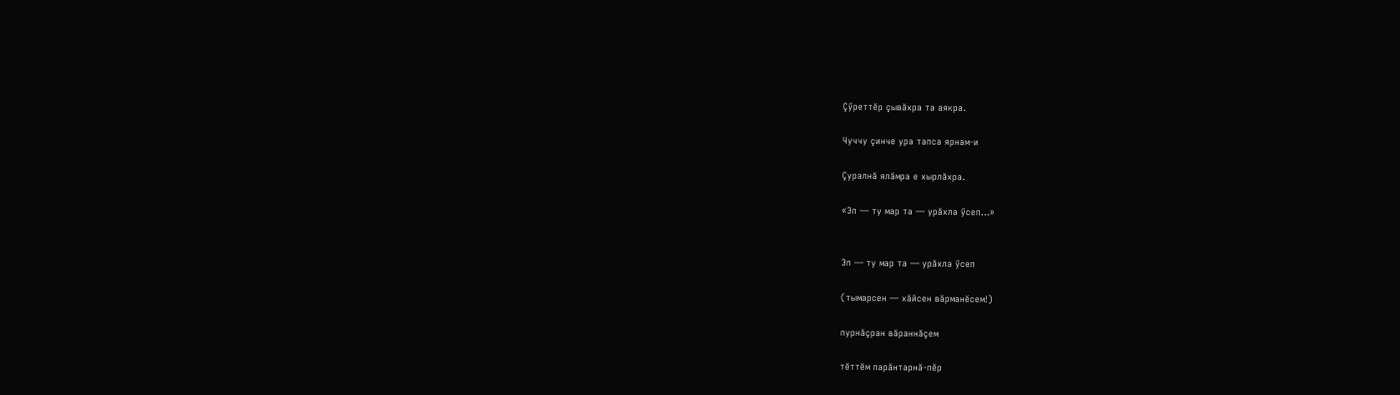Çӳреттĕр çывăхра та аякра.

Чуччу çинче ура тапса ярнам-и

Çуралнă ялăмра е хырлăхра.

«Эп — ту мар та — урăхла ӳсеп...»


Эп — ту мар та — урăхла ӳсеп

(тымарсен — хăйсен вăрманĕсем!)

пурнăçран вăраннăçем

тĕттĕм парăнтарнă-пĕр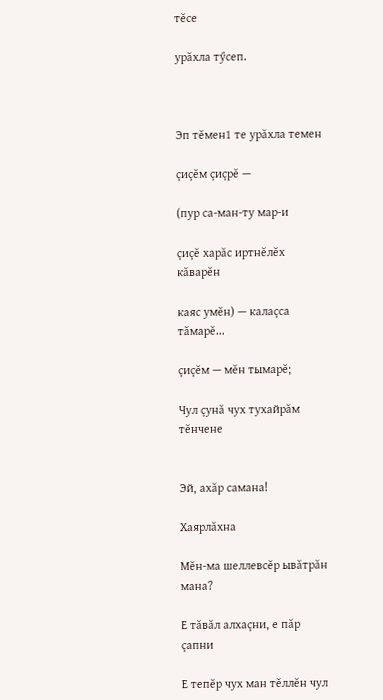тĕсе

урăхла тӳсеп.



Эп тĕмен1 те урăхла темен

çиçĕм çиçрĕ —

(пур са-ман-ту мар-и

çиçĕ харăс иртнĕлĕх кăварĕн

каяс умĕн) — калаçса тăмарĕ...

çиçĕм — мĕн тымарĕ;

Чул çунă чух тухайрăм тĕнчене


Эй, ахăр самана!

Хаярлăхна

Мĕн-ма шеллевсĕр ывăтрăн мана?

Е тăвăл алхаçни, е пăр çапни

Е тепĕр чух ман тĕллĕн чул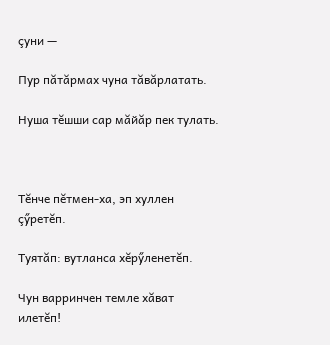çуни —

Пур пăтăрмах чуна тăвăрлатать.

Нуша тĕшши сар мăйăр пек тулать.



Тĕнче пĕтмен-ха, эп хуллен çӳретĕп.

Туятăп: вутланса хĕрӳленетĕп.

Чун варринчен темле хăват илетĕп!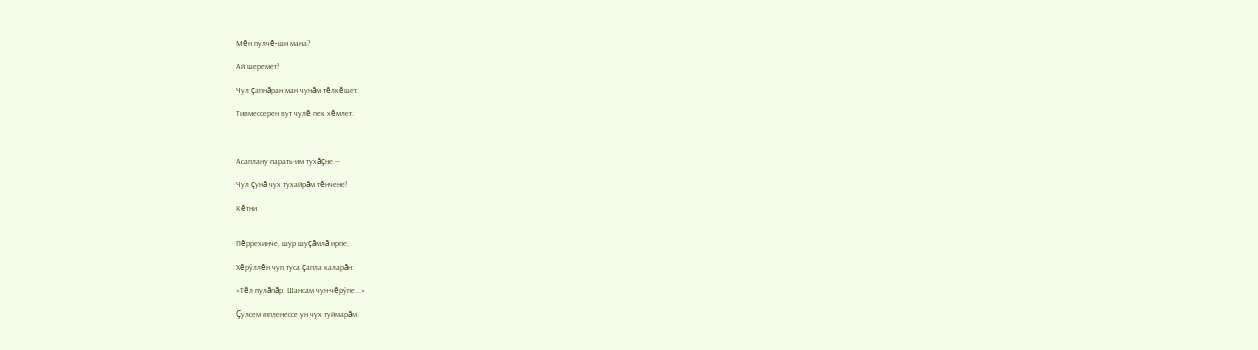Мĕн пулчĕ-ши мана?

Ай шеремет!

Чул çапнăран ман чунăм тĕлкĕшет.

Тивмессерен вут чулĕ пек хĕмлет.



Асаплану парать-им тухăçне —

Чул çунă чух тухайрăм тĕнчене!

Кĕтни


Пĕррехинче, шур шуçăмлă ирпе,

Хĕрӳллĕн чуп туса çапла каларăн:

«Тĕл пулăпăр. Шансам чун-чĕрӳпе...»

Çулсем юпленессе ун чух туймарăм.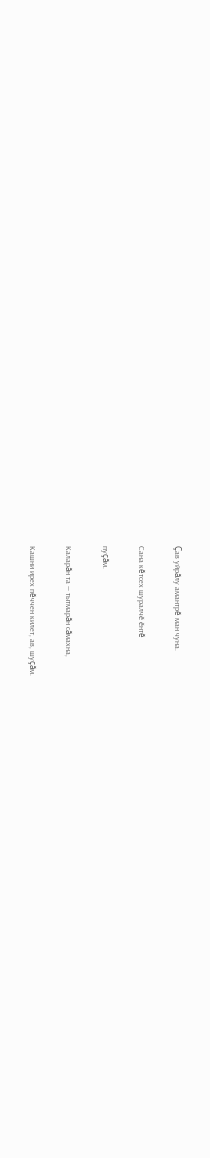Çав уйрăлу амантрĕ ман чуна.

Сана кĕтсех шуралчĕ ĕнтĕ

пуçăм.

Каларăн та — тытмарăн сăмахна,

Кашни ирех пĕччен килет, ав, шуçăм.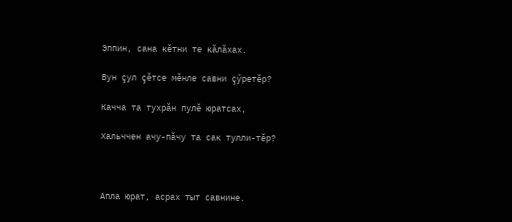Эппин, сана кĕтни те кăлăхах.

Вун çул çĕтсе мĕнле савни çӳретĕр?

Качча та тухрăн пулĕ юратсах,

Хальччен ачу-пăчу та сак тулли-тĕр?



Апла юрат, асрах тыт савнине.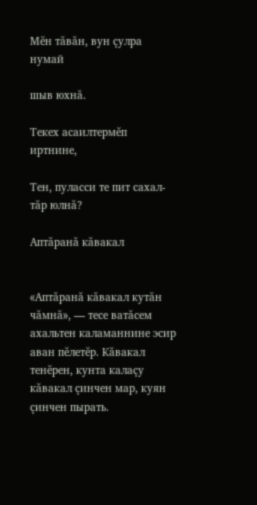Мĕн тăвăн, вун çулра нумай

шыв юхнă.

Текех асаилтермĕп иртнине,

Тен, пуласси те пит сахал-тăр юлнă?

Аптăранă кăвакал


«Аптăранă кăвакал кутăн чăмнă», — тесе ватăсем ахальтен каламаннине эсир аван пĕлетĕр. Кăвакал тенĕрен, кунта калаçу кăвакал çинчен мар, куян çинчен пырать.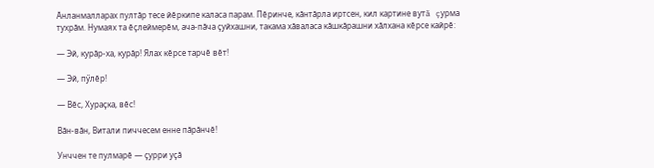Ăнланмалларах пултăр тесе йĕркипе каласа парам. Пĕринче, кăнтăрла иртсен, кил картине вутă çурма тухрăм. Нумаях та ĕçлеймерĕм, ача-пăча çуйхашни, такама хăваласа кăшкăрашни хăлхана кĕрсе кайрĕ:

— Эй, курăр-ха, курăр! Ялах кĕрсе тарчĕ вĕт!

— Эй, пӳлĕр!

— Вĕс, Хураçка, вĕс!

Вăн-вăн, Витали пиччесем енне пăрăнчĕ!

Унччен те пулмарĕ — çурри уçă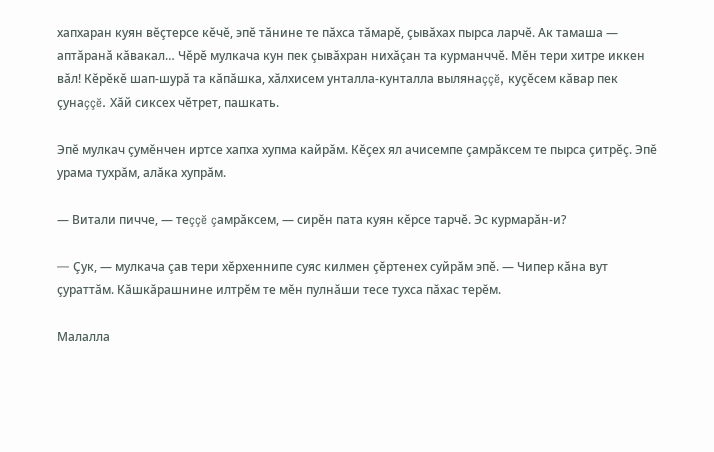хапхаран куян вĕçтерсе кĕчĕ, эпĕ тăнине те пăхса тăмарĕ, çывăхах пырса ларчĕ. Ак тамаша — аптăранă кăвакал… Чĕрĕ мулкача кун пек çывăхран нихăçан та курманччĕ. Мĕн тери хитре иккен вăл! Кĕрĕкĕ шап-шурă та кăпăшка, хăлхисем унталла-кунталла вылянаççĕ, куçĕсем кăвар пек çунаççĕ. Хăй сиксех чĕтрет, пашкать.

Эпĕ мулкач çумĕнчен иртсе хапха хупма кайрăм. Кĕçех ял ачисемпе çамрăксем те пырса çитрĕç. Эпĕ урама тухрăм, алăка хупрăм.

— Витали пичче, — теççĕ çамрăксем, — сирĕн пата куян кĕрсе тарчĕ. Эс курмарăн-и?

— Çук, — мулкача çав тери хĕрхеннипе суяс килмен çĕртенех суйрăм эпĕ. — Чипер кăна вут çураттăм. Кăшкăрашнине илтрĕм те мĕн пулнăши тесе тухса пăхас терĕм.

Малалла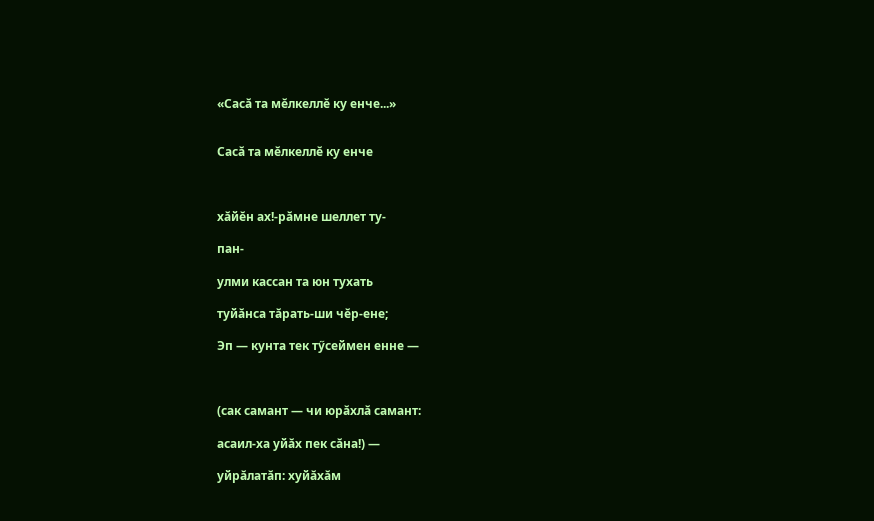«Сасă та мĕлкеллĕ ку енче...»


Сасă та мĕлкеллĕ ку енче



хăйĕн ах!-рăмне шеллет ту-

пан-

улми кассан та юн тухать

туйăнса тăрать-ши чĕр-ене;

Эп — кунта тек тӳсеймен енне —



(сак самант — чи юрăхлă самант:

асаил-ха уйăх пек сăна!) —

уйрăлатăп: хуйăхăм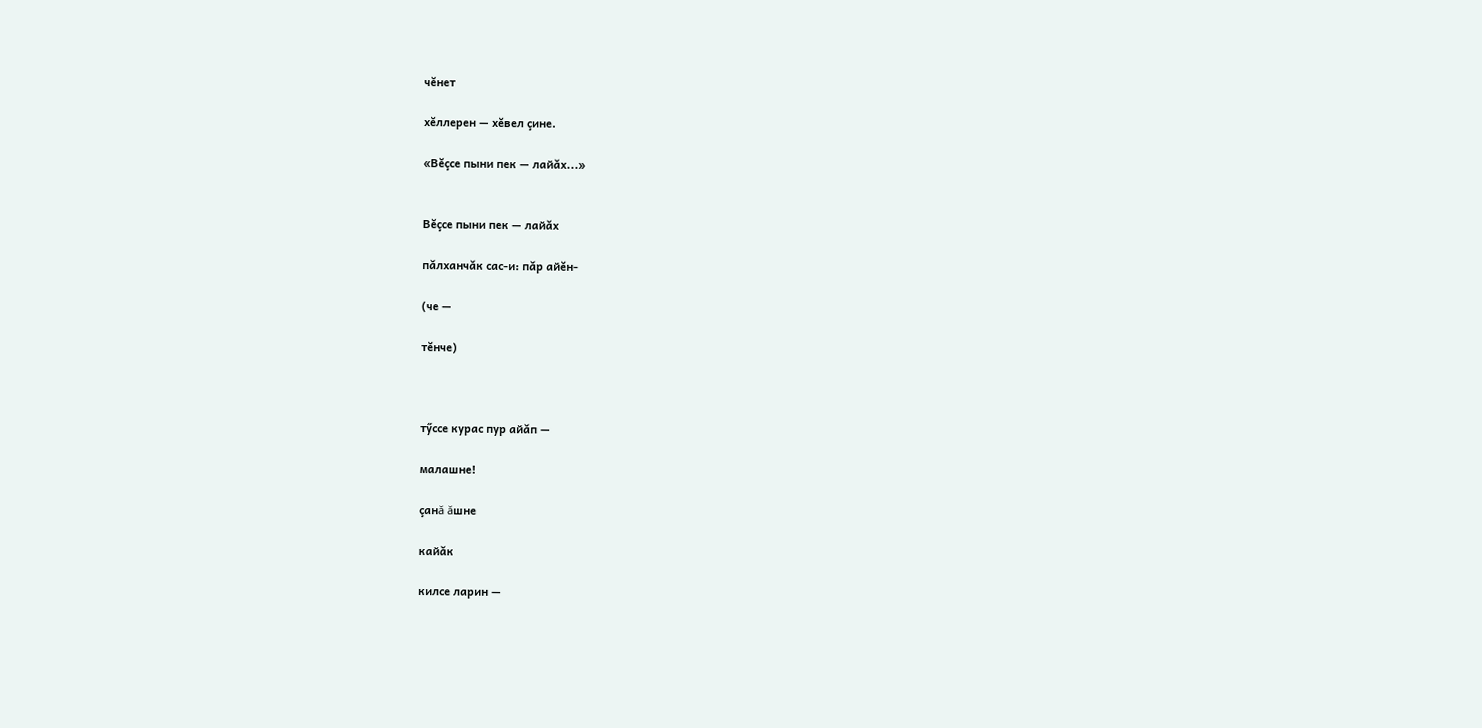чĕнет

хĕллерен — хĕвел çине.

«Вĕçсе пыни пек — лайăх...»


Вĕçсе пыни пек — лайăх

пăлханчăк сас-и: пăр айĕн-

(че —

тĕнче)



тӳссе курас пур айăп —

малашне!

çанă ăшне

кайăк

килсе ларин —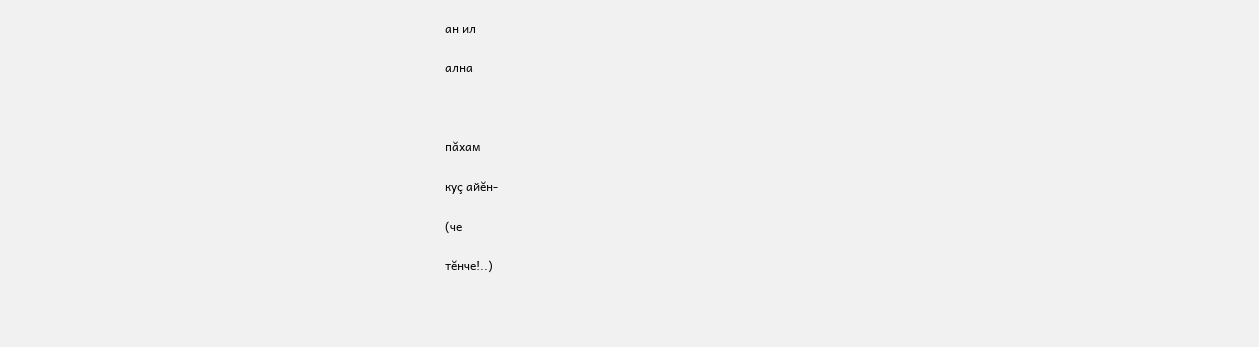ан ил

ална



пăхам

куç айĕн-

(че

тĕнче!..)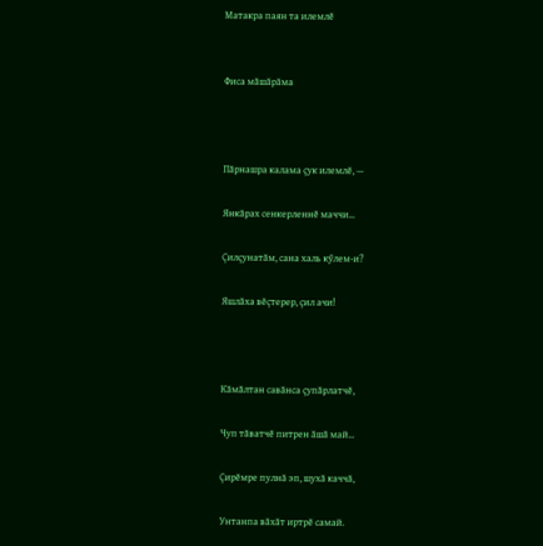Матакра паян та илемлĕ


Фиса мăшăрăма



Пăрнашра калама çук илемлĕ, —

Янкăрах сенкерленнĕ маччи...

Çилçунатăм, сана халь кӳлем-и?

Яшлăха вĕçтерер, çил ачи!



Кăмăлтан савăнса çупăрлатчĕ,

Чуп тăватчĕ питрен ăшă май...

Çирĕмре пулнă эп, шухă каччă,

Унтанпа вăхăт иртрĕ самай.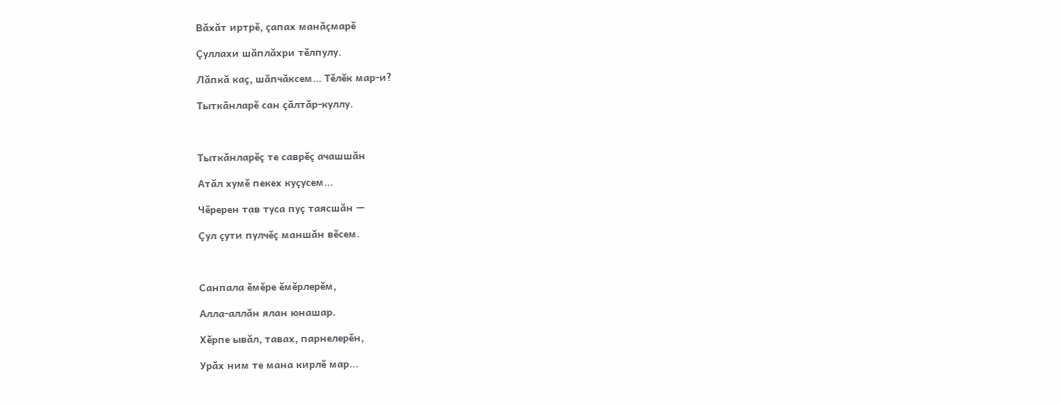Вăхăт иртрĕ, çапах манăçмарĕ

Çуллахи шăплăхри тĕлпулу.

Лăпкă каç, шăпчăксем... Тĕлĕк мар-и?

Тыткăнларĕ сан çăлтăр-куллу.



Тыткăнларĕç те саврĕç ачашшăн

Атăл хумĕ пекех куçусем...

Чĕререн тав туса пуç таясшăн —

Çул çути пулчĕç маншăн вĕсем.



Санпала ĕмĕре ĕмĕрлерĕм,

Алла-аллăн ялан юнашар.

Хĕрпе ывăл, тавах, парнелерĕн,

Урăх ним те мана кирлĕ мар...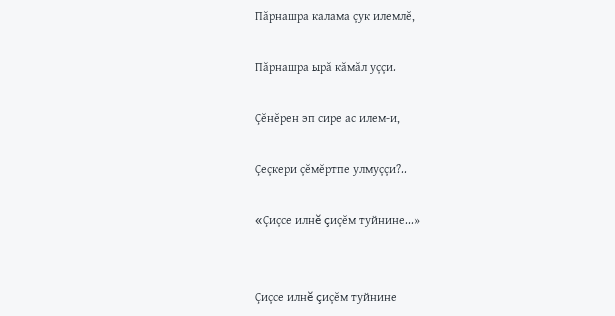Пăрнашра калама çук илемлĕ,

Пăрнашра ырă кăмăл уççи.

Çĕнĕрен эп сире ас илем-и,

Çеçкери çĕмĕртпе улмуççи?..

«Çиçсе илнĕ çиçĕм туйнине...»


Çиçсе илнĕ çиçĕм туйнине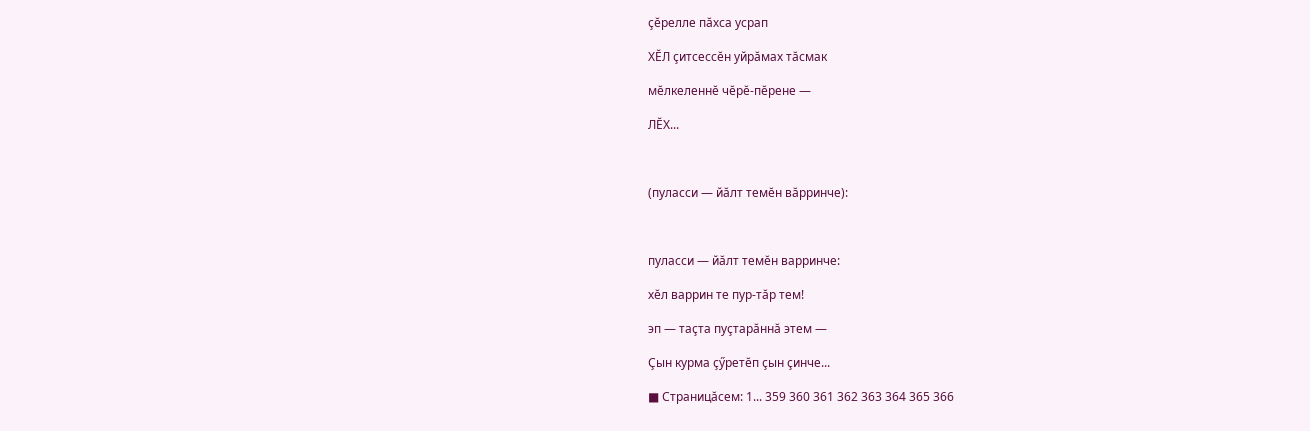çĕрелле пăхса усрап

ХĔЛ çитсессĕн уйрăмах тăсмак

мĕлкеленнĕ чĕрĕ-пĕрене —

ЛĔХ...



(пуласси — йăлт темĕн вăрринче):



пуласси — йăлт темĕн варринче:

хĕл варрин те пур-тăр тем!

эп — таçта пуçтарăннă этем —

Çын курма çӳретĕп çын çинче...

■ Страницăсем: 1... 359 360 361 362 363 364 365 366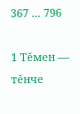367 ... 796

1 Тĕмен — тĕнче